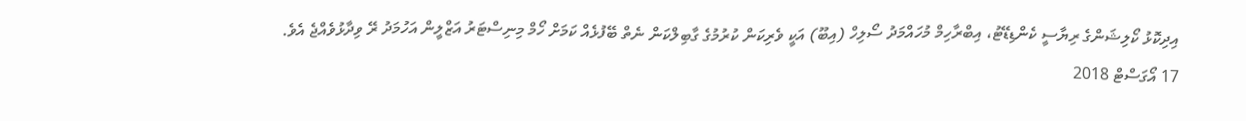އިދިކޮޅު ކޯލިޝަންގެ ރިޔާސީ ކެންޑިޑޭޓު، އިބްރާހިމް މުހައްމަދު ސޯލިހް (އިބޫ) އަކީ ވެރިކަން ކުރުމުގެ ގާބިލްކަން ނެތް ބޭފުޅެއް ކަމަށް ހޯމް މިނިސްޓަރު އަޒްލީން އަހުމަދު ރޭ ވިދާޅުވެއްޖެ އެވެ.
17 އޯގަސްޓް 2018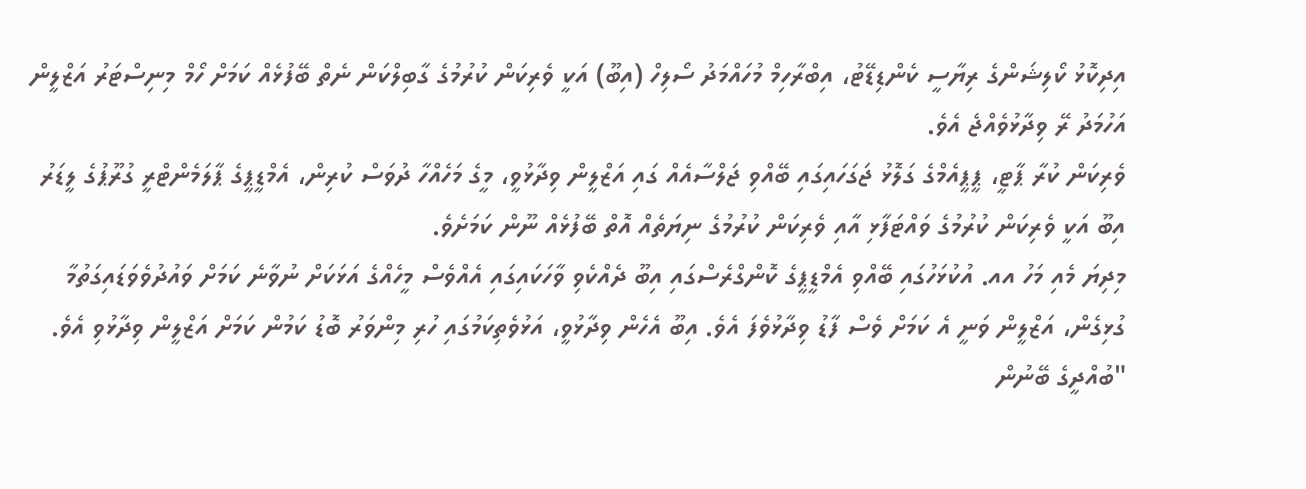އިދިކޮޅު ކޯލިޝަންގެ ރިޔާސީ ކެންޑިޑޭޓު، އިބްރާހިމް މުހައްމަދު ސޯލިހް (އިބޫ) އަކީ ވެރިކަން ކުރުމުގެ ގާބިލްކަން ނެތް ބޭފުޅެއް ކަމަށް ހޯމް މިނިސްޓަރު އަޒްލީން އަހުމަދު ރޭ ވިދާޅުވެއްޖެ އެވެ.
ވެރިކަން ކުރާ ޕާޓީ، ޕީޕީއެމްގެ ގަލޮޅު ޖަގަހައިގައި ބޭއްވި ޖަލްސާއެއް ގައި އަޒްލީން ވިދާޅުވީ، މީގެ މަހެއްހާ ދުވަސް ކުރިން، އެމްޑީޕީގެ ޕާލަމެންޓްރީ ގުރޫޕުގެ ލީޑަރު އިބޫ އަކީ ވެރިކަން ކުރުމުގެ ވައްޓަފާޅި އާއި ވެރިކަން ކުރުމުގެ ނިޔަތެއް އޮތް ބޭފުޅެއް ނޫން ކަމަށެވެ.
މިދިޔަ މެއި މަހު އއ. އުކުޅަހުގައި ބޭއްވި އެމްޑީޕީގެ ކޮންގްރެސްގައި އިބޫ ދެއްކެވި ވާހަކައިގައި އެއްވެސް މީހެއްގެ އަޅަކަށް ނުވާނެ ކަމަށް ވައުދުވެވަޑައިގަތުމާ ގުޅިގެން، އަޒްލީން ވަނީ އެ ކަމަށް ވެސް ފާޑު ވިދާޅުވެފަ އެވެ. އިބޫ އެހެން ވިދާޅުވީ، އަޅުވެތިކަމުގައި ހުރި މިންވަރު ބޮޑު ކަމުން ކަމަށް އަޒްލީން ވިދާޅުވި އެވެ.
"ބުއްދީގެ ބޭނުން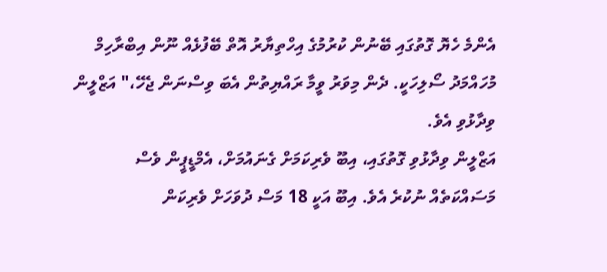އެންމެ ހެޔޮ ގޮތުގައި ބޭނުން ކުރުމުގެ އިހްތިޔާރު އޮތް ބޭފުޅެއް ނޫން އިބްރާހިމް މުހައްމަދު ސޯލިހަކީ. ދެން މިވަރު ވީމާ ރައްޔިތުން އެބަ ވިސްނަން ޖެހޭ،" އަޒްލީން ވިދާޅުވި އެވެ.
އަޒްލީން ވިދާޅުވި ގޮތުގައި، އިބޫ ވެރިކަމަށް ގެނައުމަށް، އެމްޑީޕީން ވެސް މަސައްކަތެއް ނުކުރެ އެވެ. އިބޫ އަކީ 18 މަސް ދުވަހަށް ވެރިކަން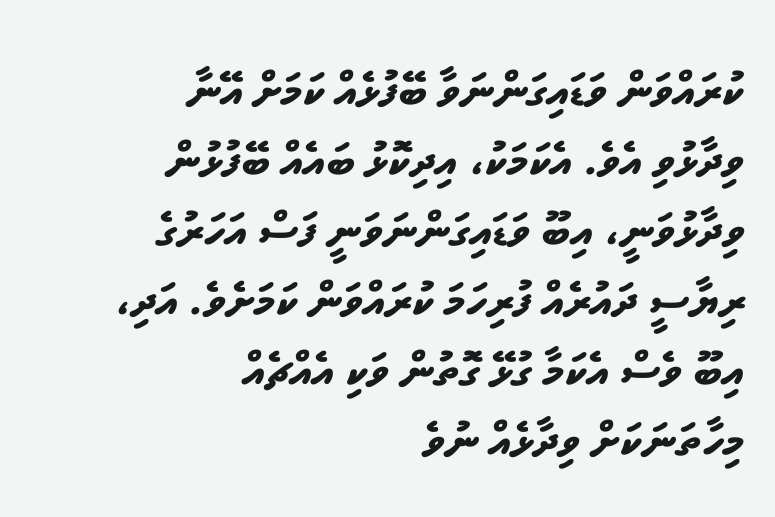ކުރައްވަން ވަޑައިގަންނަވާ ބޭފުޅެއް ކަމަށް އޭނާ ވިދާޅުވި އެވެ. އެކަމަކު، އިދިކޮޅު ބައެއް ބޭފުޅުން ވިދާޅުވަނީ، އިބޫ ވަޑައިގަންނަވަނީ ފަސް އަހަރުގެ ރިޔާސީ ދައުރެއް ފުރިހަމަ ކުރައްވަން ކަމަށެވެ. އަދި، އިބޫ ވެސް އެކަމާ ގުޅޭ ގޮތުން ވަކި އެއްޗެއް މިހާތަނަކަށް ވިދާޅެއް ނުވެ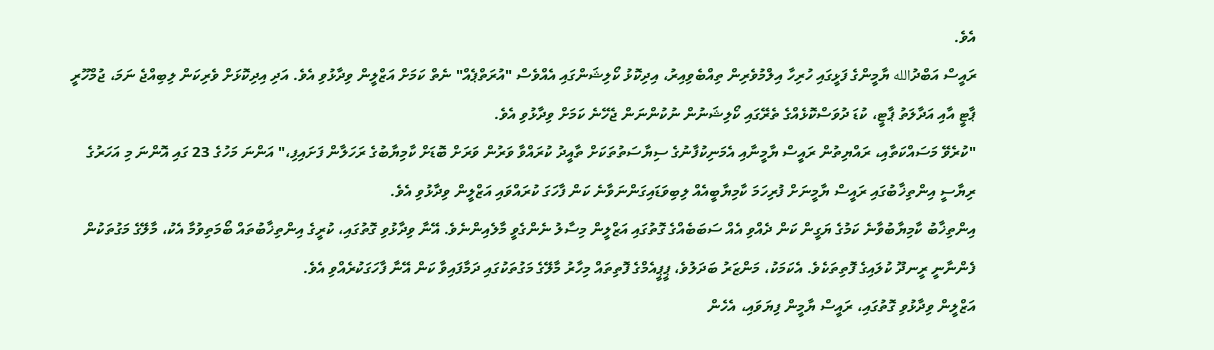އެވެ.
ރައީސް އަބްދުالله ޔާމީންގެ ފަޅީގައި ހުރިހާ އިލްމުވެރިން ތިއްބެވިއިރު، އިދިކޮޅު ކޯލިޝަންގައި އެއްވެސް "އުރަތްޕެއް" ނެތް ކަމަށް އަޒްލީން ވިދާޅުވި އެވެ. އަދި އިދިކޮޅަށް ވެރިކަން ލިބިއްޖެ ނަމަ، ޖުމްހޫރީ ޕާޓީ އާއި އަދާލަތު ޕާޓީ، ކުޑަ ދުވަސްކޮޅެއްގެ ތެރޭގައި ކޯލިޝަނުން ނުކުންނަން ޖެހޭނެ ކަމަށް ވިދާޅުވި އެވެ.
"ކުރެވޭ މަސައްކަތާއި، ރައްޔިތުން ރައީސް ޔާމީނާއި އެމަނިކުފާނުގެ ސިޔާސަތުތަކަށް ތާއީދު ކުރައްވާ ވަރުން ވަރަށް ބޮޑަށް ކާމިޔާބުގެ ރަހަލާން ފަށައިފި،" އަންނަ މަހުގެ 23 ގައި އޮންނަ މި އަހަރުގެ ރިޔާސީ އިންތިޚާބުގައި ރައީސް ޔާމީނަށް ފުރިހަމަ ކާމިޔާބީއެއް ލިބިވަޑައިގަންނަވާނެ ކަން ފާހަގަ ކުރައްވައި އަޒްލީން ވިދާޅުވި އެވެ.
އިންތިޚާބު ކާމިޔާބުވާނެ ކަމުގެ ޔަގީން ކަން ދެއްވި އެއް ސަބަބެއްގެ ގޮތުގައި އަޒްލީން މިސާލު ނެންގެވީ މާލެއިންނެވެ. އޭނާ ވިދާޅުވި ގޮތުގައި، ކުރީގެ އިންތިޚާބުތައް ބޯމަތިވުމާ އެކު، މާލޭގެ މަގުތަކުން ފެންނާނީ ރީނދޫ ކުލައިގެ ފޮތިތަކެވެ. އެކަމަކު، މަންޒަރު ބަދަލުވެ، ޕީޕީއެމްގެ ފޮތިތައް މިހާރު މާލޭގެ މަގުތަކުގައި ދަމާފައިވާ ކަން އޭނާ ފާހަގަކުރެއްވި އެވެ.
އަޒްލީން ވިދާޅުވި ގޮތުގައި، ރައީސް ޔާމީން ފިޔަވައި، އެހެން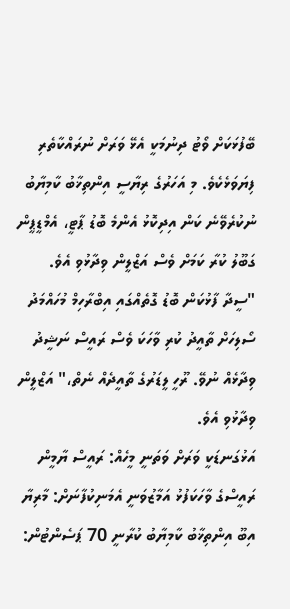ބޭފުޅަކަށް ވޯޓު ދިނުމަކީ އެޅޭ ވަރަށް ނުރައްކާތެރި ފިޔަވަޅެކެވެ. މި އަހަރުގެ ރިޔާސީ އިންތިޚާބު ކާމިޔާބު ނުކުރެވޭނެ ކަން އިދިކޮޅު އެންމެ ބޮޑު ޕާޓީ، އެމްޑީޕީން ގަބޫލު ކުރާ ކަމަށް ވެސް އަޒްލީން ވިދާޅުވި އެވެ.
"ސީދާ ފާޅުކަން ބޮޑު ގޮތެއްގައި އިބްރާހިމް މުހައްމަދު ސޯލިހަށް ތާއީދު ކުރި ވާހަކަ ވެސް ރައީސް ނަޝީދު ވިދާޅެއް ނުވޭ. ރޫހީ ލީޑަރުގެ ތާއީދެއް ނެތް،" އަޒްލީން ވިދާޅުވި އެވެ.
އަޅުގަނޑަކީ ވަރަށް ވަތަނީ މީހެއް: ރައީސް ޔާމީން
ރައީސްގެ ވާހަކަފުޅު އަމާޒުވަނީ އެމަނިކުފާނަށް: މާރިޔާ
އިބޫ އިންތިޚާބު ކާމިޔާބު ކުރާނީ 70 ޕަސެންޓުން: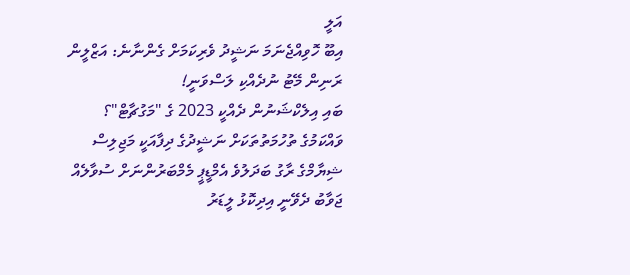އަލީ
އިބޫ ހޮވިއްޖެނަމަ ނަޝީދު ވެރިކަމަށް ގެންނާނެ: އަޒްލީން
ރަނިން މޭޓު ނުދެއްކި ލަސްވަނީ!
ބައި އިލެކްޝަނުން ދެއްކީ 2023 ގެ "މަގުޗާޓް"؟
ވައްކަމުގެ ތުހުމަތުތަކަށް ނަޝީދުގެ ދިފާއަކީ މަޖިލިސް
ޝިޔާމްގެ ރާގު ބަދަލުވެ އެމްޑީޕީ މެމްބަރުންނަށް ސުވާލެއް
ޖަވާބު ދެވޭނީ އިދިކޮޅު ލީޑަރު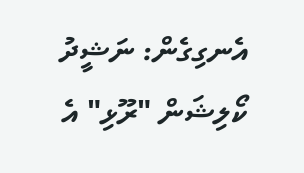އެނގިގެން: ނަޝީދު
ކޯލިޝަން "ރޫޅި" އެ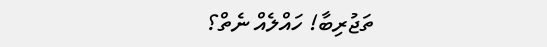ތަޖުރިބާ! ހައްލެއް ނެތް؟